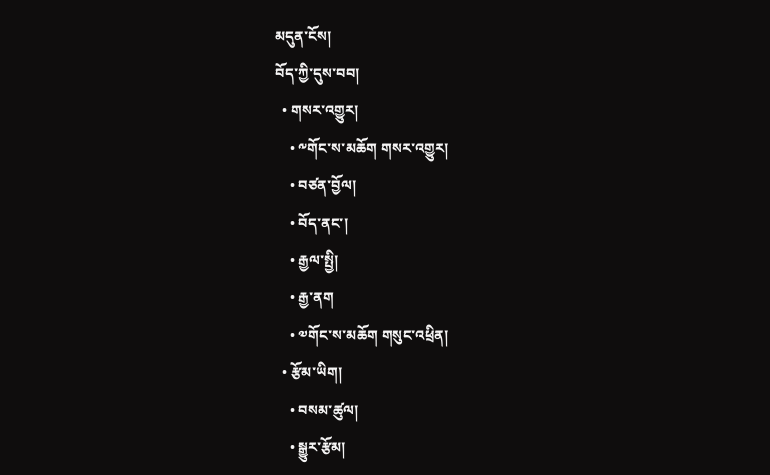མདུན་ངོས།
བོད་ཀྱི་དུས་བབ།
  • གསར་འགྱུར།
    • ༸གོང་ས་མཆོག གསར་འགྱུར།
    • བཙན་བྱོལ།
    • བོད་ནང་།
    • རྒྱལ་སྤྱི།
    • རྒྱ་ནག
    • ༧གོང་ས་མཆོག གསུང་འཕྲིན།
  • རྩོམ་ཡིག།
    • བསམ་ཚུལ།
    • སྒྱུར་རྩོམ།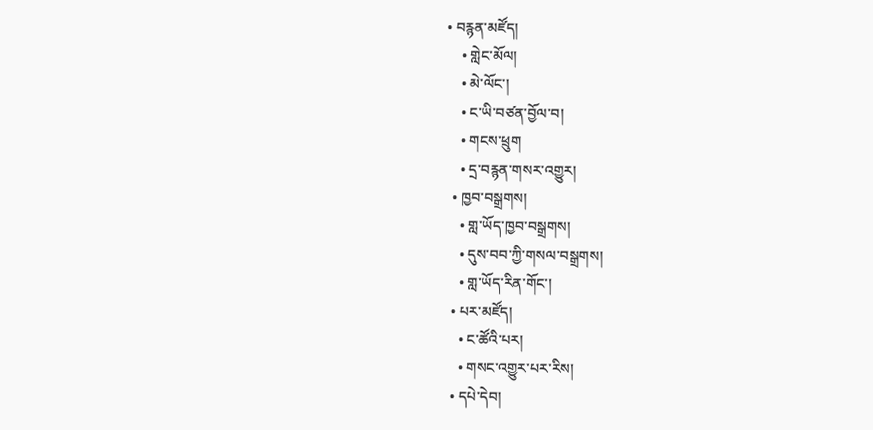• བརྙན་མཛོད།
    • གླེང་མོལ།
    • མེ་ལོང་།
    • ང་ཡི་བཙན་བྱོལ་བ།
    • གངས་ཕྲུག
    • དྲ་བརྙན་གསར་འགྱུར།
  • ཁྱབ་བསྒྲགས།
    • གླ་ཡོད་ཁྱབ་བསྒྲགས།
    • དུས་བབ་ཀྱི་གསལ་བསྒྲགས།
    • གླ་ཡོད་རིན་གོང་།
  • པར་མཛོད།
    • ང་ཚོའི་པར།
    • གསང་འགྱུར་པར་རིས།
  • དཔེ་དེབ།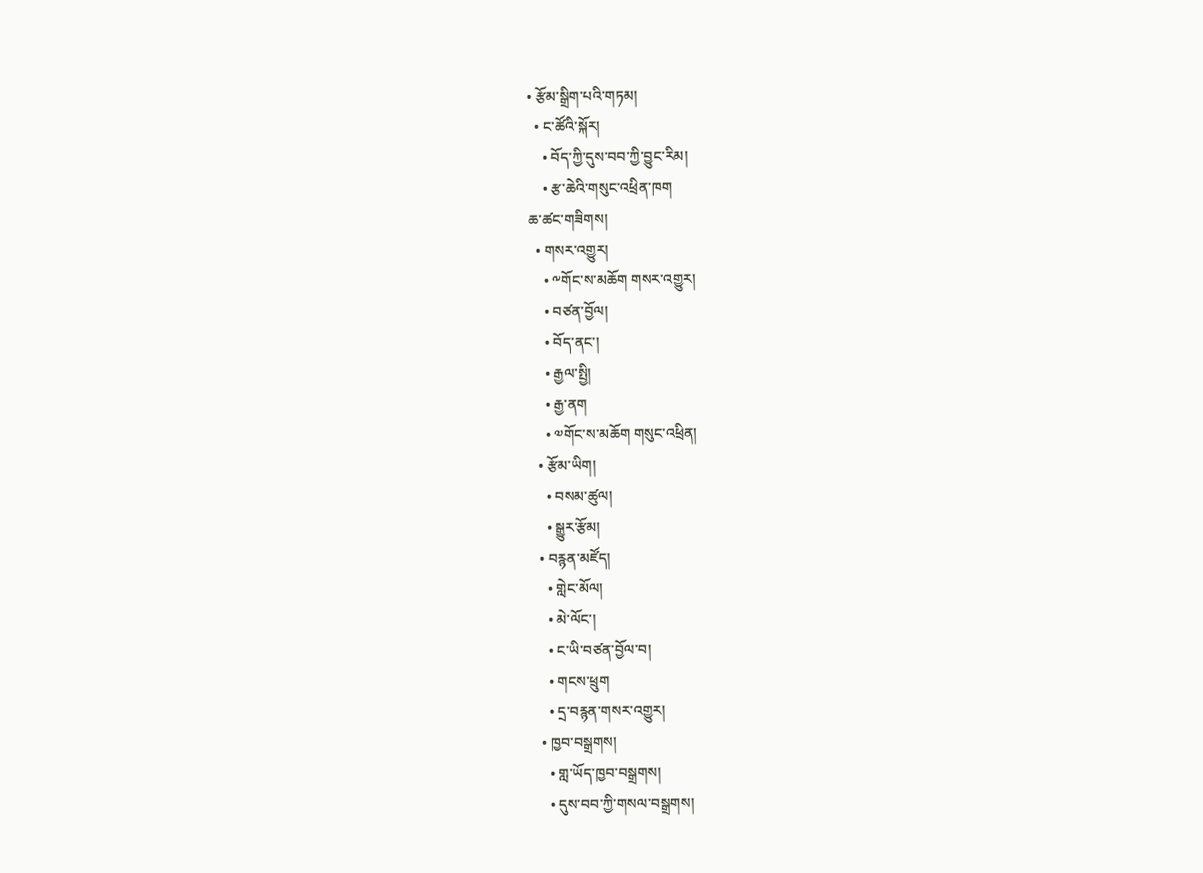• རྩོམ་སྒྲིག་པའི་གཏམ།
  • ང་ཚོའི་སྐོར།
    • བོད་ཀྱི་དུས་བབ་ཀྱི་བྱུང་རིམ།
    • རྩ་ཆེའི་གསུང་འཕྲིན་ཁག
ཆ་ཚང་གཟིགས།
  • གསར་འགྱུར།
    • ༸གོང་ས་མཆོག གསར་འགྱུར།
    • བཙན་བྱོལ།
    • བོད་ནང་།
    • རྒྱལ་སྤྱི།
    • རྒྱ་ནག
    • ༧གོང་ས་མཆོག གསུང་འཕྲིན།
  • རྩོམ་ཡིག།
    • བསམ་ཚུལ།
    • སྒྱུར་རྩོམ།
  • བརྙན་མཛོད།
    • གླེང་མོལ།
    • མེ་ལོང་།
    • ང་ཡི་བཙན་བྱོལ་བ།
    • གངས་ཕྲུག
    • དྲ་བརྙན་གསར་འགྱུར།
  • ཁྱབ་བསྒྲགས།
    • གླ་ཡོད་ཁྱབ་བསྒྲགས།
    • དུས་བབ་ཀྱི་གསལ་བསྒྲགས།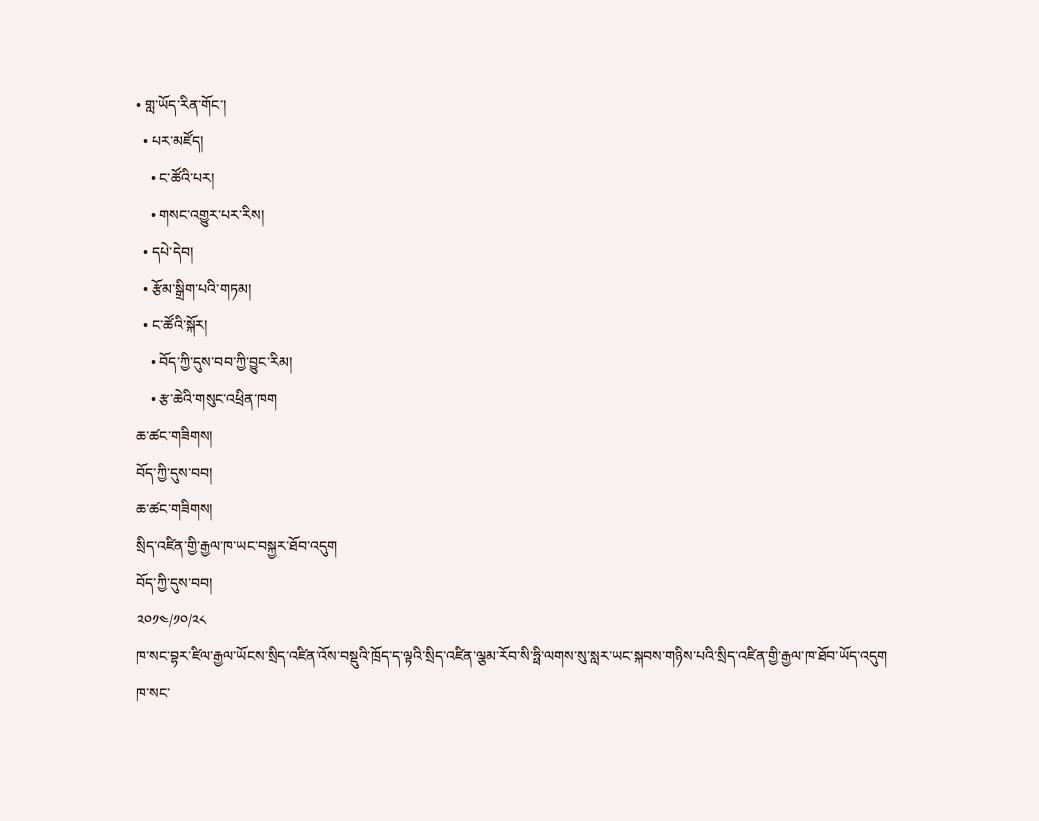• གླ་ཡོད་རིན་གོང་།
  • པར་མཛོད།
    • ང་ཚོའི་པར།
    • གསང་འགྱུར་པར་རིས།
  • དཔེ་དེབ།
  • རྩོམ་སྒྲིག་པའི་གཏམ།
  • ང་ཚོའི་སྐོར།
    • བོད་ཀྱི་དུས་བབ་ཀྱི་བྱུང་རིམ།
    • རྩ་ཆེའི་གསུང་འཕྲིན་ཁག
ཆ་ཚང་གཟིགས།
བོད་ཀྱི་དུས་བབ།
ཆ་ཚང་གཟིགས།
སྲིད་འཛིན་གྱི་རྒྱལ་ཁ་ཡང་བསྐྱར་ཐོབ་འདུག
བོད་ཀྱི་དུས་བབ།
༢༠༡༤/༡༠/༢༨
ཁ་སང་བྷར་ཛིལ་རྒྱལ་ཡོངས་སྲིད་འཛིན་འོས་བསྡུའི་ཁྲོད་ད་ལྟའི་སྲིད་འཛིན་ལྕམ་རོབ་སི་ཧྥི་ལགས་སུ་སླར་ཡང་སྐབས་གཉིས་པའི་སྲིད་འཛིན་གྱི་རྒྱལ་ཁ་ཐོབ་ཡོད་འདུག
ཁ་སང་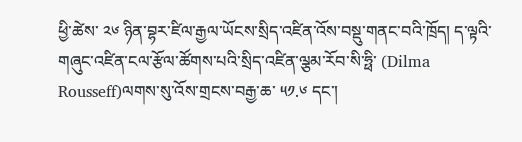ཕྱི་ཚེས་ ༢༦ ཉིན་བྷར་ཛིལ་རྒྱལ་ཡོངས་སྲིད་འཛིན་འོས་བསྡུ་གནང་བའི་ཁྲོད། ད་ལྟའི་གཞུང་འཛིན་ངལ་རྩོལ་ཚོགས་པའི་སྲིད་འཛིན་ལྕམ་རོབ་སི་ཧྥི་ (Dilma Rousseff)ལགས་སུ་འོས་གྲངས་བརྒྱ་ཆ་ ༥༡.༦ དང་།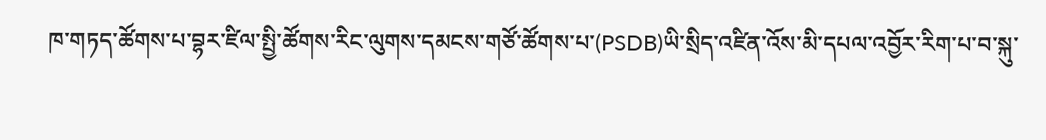ཁ་གཏད་ཚོགས་པ་བྷར་ཛིལ་སྤྱི་ཚོགས་རིང་ལུགས་དམངས་གཙོ་ཚོགས་པ་(PSDB)ཡི་སྲིད་འཛིན་འོས་མི་དཔལ་འབྱོར་རིག་པ་བ་སྐུ་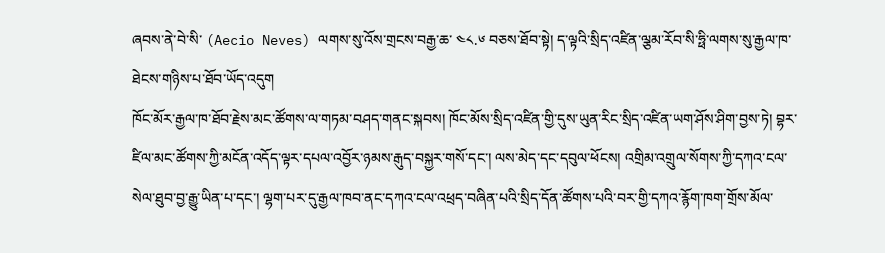ཞབས་ནེ་བེ་སི་ (Aecio Neves) ལགས་སུ་འོས་གྲངས་བརྒྱ་ཆ་ ༤༨.༦ བཅས་ཐོབ་སྟེ། ད་ལྟའི་སྲིད་འཛིན་ལྕམ་རོབ་སི་ཧྥི་ལགས་སུ་རྒྱལ་ཁ་ཐེངས་གཉིས་པ་ཐོབ་ཡོད་འདུག
ཁོང་མོར་རྒྱལ་ཁ་ཐོབ་རྗེས་མང་ཚོགས་ལ་གཏམ་བཤད་གནང་སྐབས། ཁོང་མོས་སྲིད་འཛིན་གྱི་དུས་ཡུན་རིང་སྲིད་འཛིན་ཡག་ཤོས་ཤིག་བྱས་ཏེ། བྷར་ཛིལ་མང་ཚོགས་ཀྱི་མངོན་འདོད་ལྟར་དཔལ་འབྱོར་ཉམས་རྒུད་བསྐྱར་གསོ་དང་། ལས་མེད་དང་དབུལ་ཕོངས། འགྲིམ་འགྲུལ་སོགས་ཀྱི་དཀའ་ངལ་སེལ་ཐུབ་བྱ་རྒྱུ་ཡིན་པ་དང་། ལྷག་པར་དུ་རྒྱལ་ཁབ་ནང་དཀའ་ངལ་འཕྲད་བཞིན་པའི་སྲིད་དོན་ཚོགས་པའི་བར་གྱི་དཀའ་རྙོག་ཁག་གྲོས་མོལ་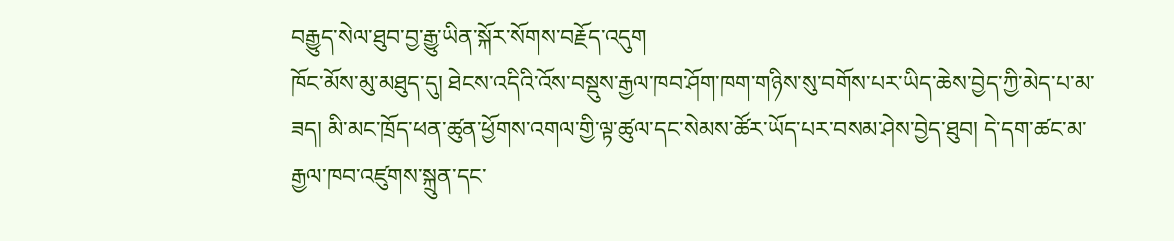བརྒྱུད་སེལ་ཐུབ་བྱ་རྒྱུ་ཡིན་སྐོར་སོགས་བརྗོད་འདུག
ཁོང་མོས་མུ་མཐུད་དུ། ཐེངས་འདིའི་འོས་བསྡུས་རྒྱལ་ཁབ་ཤོག་ཁག་གཉིས་སུ་བགོས་པར་ཡིད་ཆེས་བྱེད་ཀྱི་མེད་པ་མ་ཟད། མི་མང་ཁྲོད་ཕན་ཚུན་ཕྱོགས་འགལ་གྱི་ལྟ་ཚུལ་དང་སེམས་ཚོར་ཡོད་པར་བསམ་ཤེས་བྱེད་ཐུབ། དེ་དག་ཚང་མ་རྒྱལ་ཁབ་འཛུགས་སྐྲུན་དང་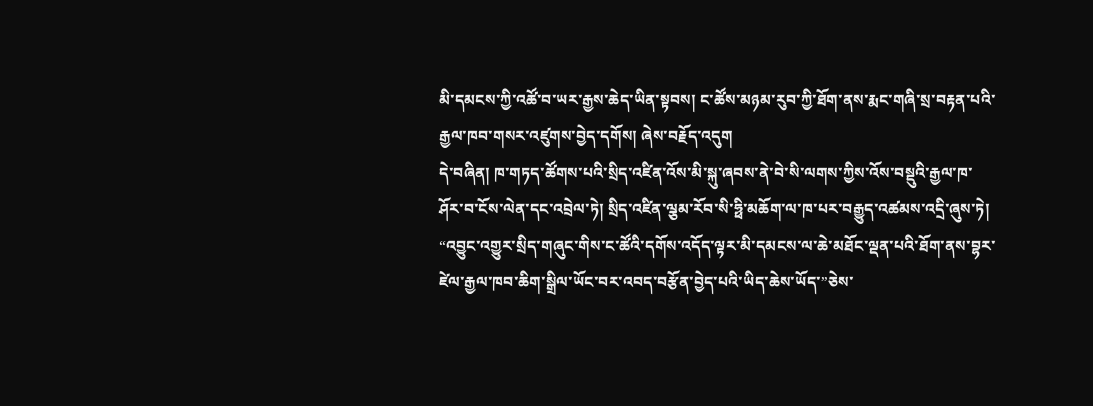མི་དམངས་ཀྱི་འཚོ་བ་ཡར་རྒྱས་ཆེད་ཡིན་སྟབས། ང་ཚོས་མཉམ་རུབ་ཀྱི་ཐོག་ནས་རྨང་གཞི་སྲ་བརྟན་པའི་རྒྱལ་ཁབ་གསར་འཛུགས་བྱེད་དགོས། ཞེས་བརྗོད་འདུག
དེ་བཞིན། ཁ་གཏད་ཚོགས་པའི་སྲིད་འཛིན་འོས་མི་སྐུ་ཞབས་ནེ་བེ་སི་ལགས་ཀྱིས་འོས་བསྡུའི་རྒྱལ་ཁ་ཤོར་བ་ངོས་ལེན་དང་འབྲེལ་ཏེ། སྲིད་འཛིན་ལྕམ་རོབ་སི་ཧྥི་མཆོག་ལ་ཁ་པར་བརྒྱུད་འཚམས་འདྲི་ཞུས་ཏེ། “འབྱུང་འགྱུར་སྲིད་གཞུང་གིས་ང་ཚོའི་དགོས་འདོད་ལྟར་མི་དམངས་ལ་ཆེ་མཐོང་ལྡན་པའི་ཐོག་ནས་བྷར་ཛེལ་རྒྱལ་ཁབ་ཆིག་སྒྲིལ་ཡོང་བར་འབད་བརྩོན་བྱེད་པའི་ཡིད་ཆེས་ཡོད་”ཅེས་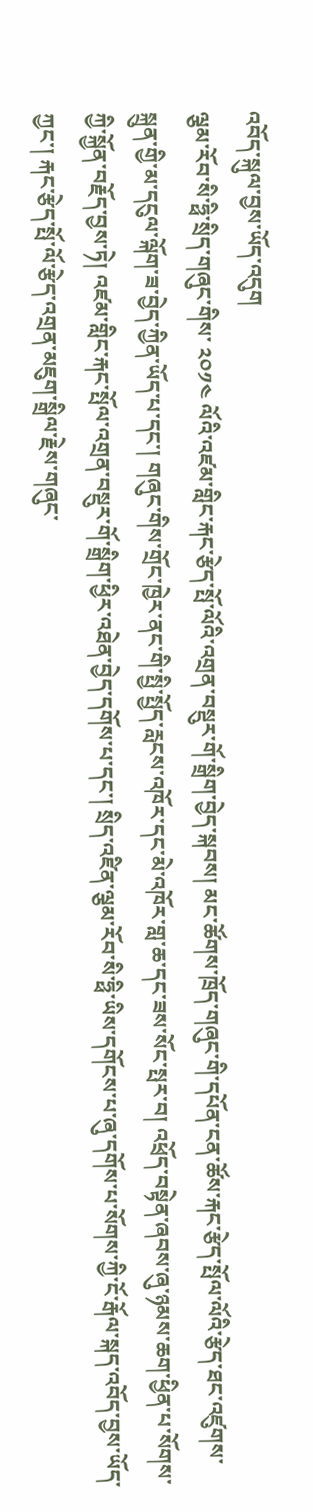འབོད་སྐུལ་བྱས་ཡོད་འདུག
ལྕམ་རོབ་སི་ཧྥི་སྲིད་གཞུང་གིས་ ༢༠༡༤ ལོའི་འཛམ་གླིང་རྐང་རྩེད་སྤོ་ལོའི་འགྲན་བསྡུར་གོ་སྒྲིག་བྱེད་སྐབས། མང་ཚོགས་ཁྲོད་གཞུང་གི་དཔོན་ངན་ཚོས་རྐང་རྩེད་སྤོལ་ལོའི་རྩེད་ཐང་འཛུགས་སྐྲུན་གྱི་མ་དངུལ་ལྐོག་ཟ་བྱེད་ཀྱིན་ཡོད་པ་དང་། གཞུང་གིས་གྲོང་ཁྱེར་ནང་གི་སྤྱི་སྤྱོད་རླངས་འཁོར་དང་མེ་འཁོར་གླ་ཆ་དང་ཟས་སོང་སྤར་བ། འཕྲོད་བསྟེན་ཞབས་ཞུ་ཉམས་ཆག་ཕྱིན་པ་སོགས་ཀྱི་སྐྱོན་བརྗོད་བྱས་ཏེ། འཛམ་གླིང་རྐང་སྤོལ་འགྲན་བསྡུར་གོ་སྒྲིག་ཕྱིར་འཐེན་བྱེད་དགོས་པ་དང་། སྲིད་འཛིན་ལྕམ་རོབ་སི་ཧྥི་ཡིས་དགོངས་པ་ཞུ་དགོས་པ་སོགས་ཀྱི་ངོ་རྒོལ་སྐད་འབོད་བྱས་ཡོད་ཀྱང་། རྐང་རྩེད་སྤོ་ལོ་རྩེད་འགྲན་མཇུག་སྒྲིལ་རྗེས་གཞུང་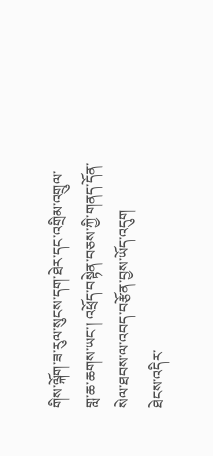གིས་ལྐོག་ཟ་རུལ་སུངས་དག་ཐེར་དང་འགྲིམ་འགྲུལ་གླ་ཆ་ཆགས་ཡང་། འཕྲོད་བསྟེན་བཅས་ཀྱི་གནད་དོན་སེལ་ཐབས་ལ་འབད་བརྩོན་བྱས་ཡོད་འདུག
ཐེངས་འདིར་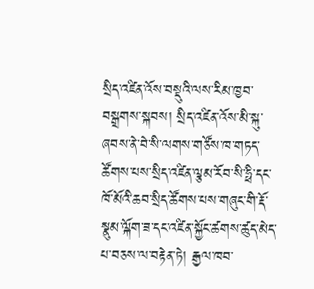སྲིད་འཛིན་འོས་བསྡུའི་ལས་རིམ་ཁྱབ་བསྒྲགས་སྐབས། སྲིད་འཛིན་འོས་མི་སྐུ་ཞབས་ནེ་བེ་སི་ལགས་གཙོས་ཁ་གཏད་ཚོགས་པས་སྲིད་འཛིན་ལྕམ་རོབ་སི་ཧྥི་དང་ཁོ་མོའི་ཆབ་སྲིད་ཚོགས་པས་གཞུང་གི་རྡོ་སྣུམ་ལྐོག་ཟ་དང་འཛིན་སྐྱོང་ཚགས་ཚུད་མེད་པ་བཅས་ལ་བརྟེན་ཏེ། རྒྱལ་ཁབ་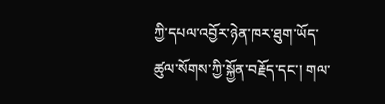ཀྱི་དཔལ་འབྱོར་ཉེན་ཁར་ཐུག་ཡོད་ཚུལ་སོགས་ཀྱི་སྐྱོན་བརྗོད་དང་། གལ་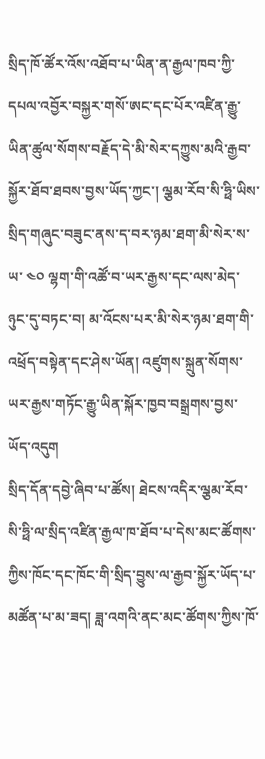སྲིད་ཁོ་ཚོར་འོས་འཐོབ་པ་ཡིན་ན་རྒྱལ་ཁབ་ཀྱི་དཔལ་འབྱོར་བསྐྱར་གསོ་ཨང་དང་པོར་འཛིན་རྒྱུ་ཡིན་ཚུལ་སོགས་བརྗོད་དེ་མི་སེར་དཀྱུས་མའི་རྒྱབ་སྐྱོར་ཐོབ་ཐབས་བྱས་ཡོད་ཀྱང་། ལྕམ་རོབ་སི་ཧྥི་ཡིས་སྲིད་གཞུང་བཟུང་ནས་ད་བར་ཉམ་ཐག་མི་སེར་ས་ཡ་ ༤༠ ལྷག་གི་འཚོ་བ་ཡར་རྒྱས་དང་ལས་མེད་ཉུང་དུ་བཏང་བ། མ་འོངས་པར་མི་སེར་ཉམ་ཐག་གི་འཕྲོད་བསྟེན་དང་ཤེས་ཡོན། འཛུགས་སྐྲུན་སོགས་ཡར་རྒྱས་གཏོང་རྒྱུ་ཡིན་སྐོར་ཁྱབ་བསྒྲགས་བྱས་ཡོད་འདུག
སྲིད་དོན་དབྱེ་ཞིབ་པ་ཚོས། ཐེངས་འདིར་ལྕམ་རོབ་སི་ཧྥི་ལ་སྲིད་འཛིན་རྒྱལ་ཁ་ཐོབ་པ་དེས་མང་ཚོགས་ཀྱིས་ཁོང་དང་ཁོང་གི་སྲིད་བྱུས་ལ་རྒྱབ་སྐྱོར་ཡོད་པ་མཚོན་པ་མ་ཟད། ཟླ་འགའི་ནང་མང་ཚོགས་ཀྱིས་ཁོ་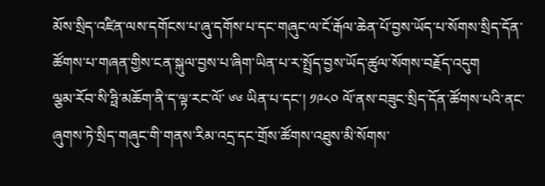མོས་སྲིད་འཛིན་ལས་དགོངས་པ་ཞུ་དགོས་པ་དང་གཞུང་ལ་ངོ་རྒོལ་ཆེན་པོ་བྱས་ཡོད་པ་སོགས་སྲིད་དོན་ཚོགས་པ་གཞན་གྱིས་ངན་སྐུལ་བྱས་པ་ཞིག་ཡིན་པ་ར་སྤྲོད་བྱས་ཡོད་ཚུལ་སོགས་བརྗོད་འདུག
ལྕམ་རོབ་སི་ཧྥི་མཆོག་ནི་ད་ལྟ་རང་ལོ་ ༦༦ ཡིན་པ་དང་། ༡༩༨༠ ལོ་ནས་བཟུང་སྲིད་དོན་ཚོགས་པའི་ནང་ཞུགས་ཏེ་སྲིད་གཞུང་གི་གནས་རིམ་འདྲ་དང་གྲོས་ཚོགས་འཐུས་མི་སོགས་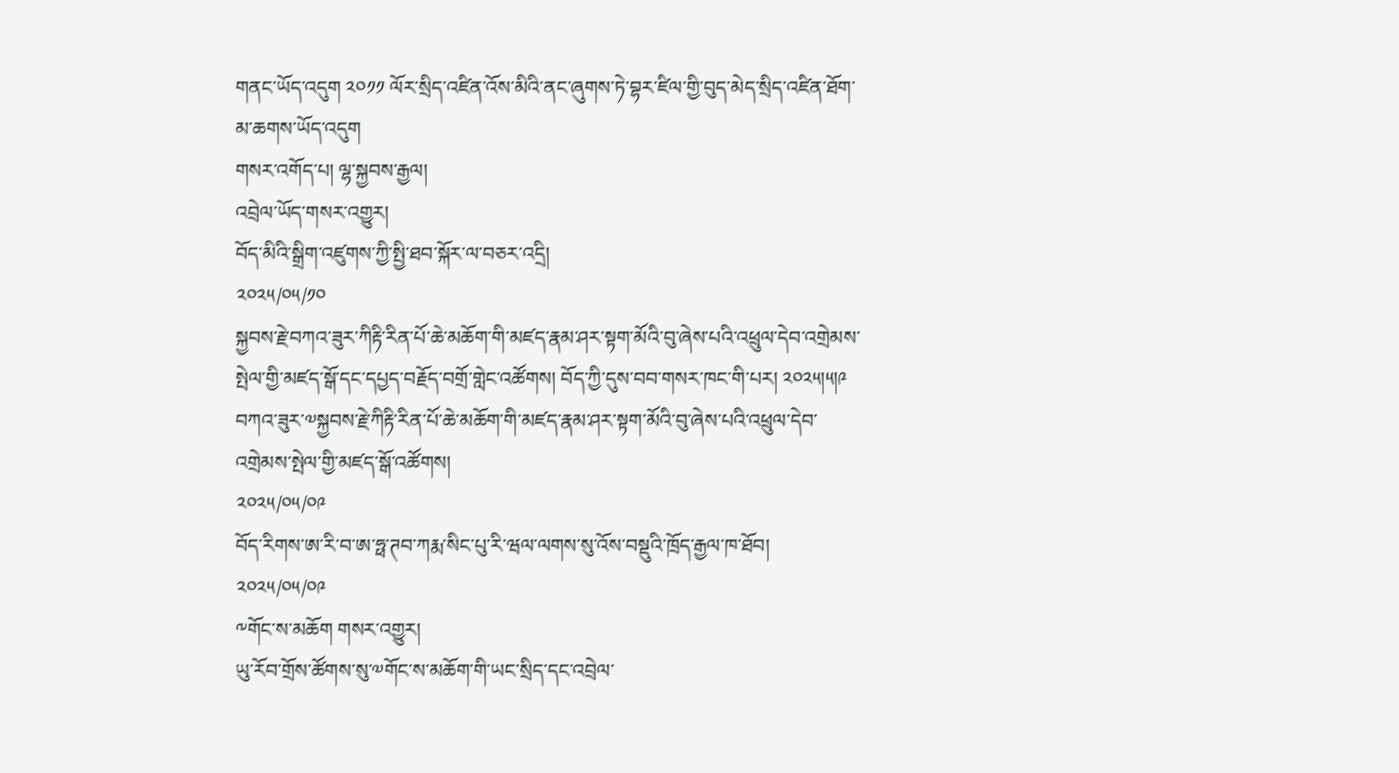གནང་ཡོད་འདུག ༢༠༡༡ ལོར་སྲིད་འཛིན་འོས་མིའི་ནང་ཞུགས་ཏེ་བྷར་ཛིལ་གྱི་བུད་མེད་སྲིད་འཛིན་ཐོག་མ་ཆགས་ཡོད་འདུག
གསར་འགོད་པ། ལྷ་སྐྱབས་རྒྱལ།
འབྲེལ་ཡོད་གསར་འགྱུར།
བོད་མིའི་སྒྲིག་འཛུགས་ཀྱི་སྤྱི་ཐབ་སྐོར་ལ་བཅར་འདྲི།
༢༠༢༥/༠༥/༡༠
སྐྱབས་རྗེ་བཀའ་ཟུར་ཀིརྟི་རིན་པོ་ཆེ་མཆོག་གི་མཛད་རྣམ་ཤར་སྟག་མོའི་བུ་ཞེས་པའི་འཕྲུལ་དེབ་འགྲེམས་སྤེལ་གྱི་མཛད་སྒོ་དང་དཔྱད་བརྗོད་བགྲོ་གླེང་འཚོགས། བོད་ཀྱི་དུས་བབ་གསར་ཁང་གི་པར། ༢༠༢༥།༥།༩
བཀའ་ཟུར་༧སྐྱབས་རྗེ་ཀིརྟི་རིན་པོ་ཆེ་མཆོག་གི་མཛད་རྣམ་ཤར་སྟག་མོའི་བུ་ཞེས་པའི་འཕྲུལ་དེབ་འགྲེམས་སྤེལ་གྱི་མཛད་སྒོ་འཚོགས།
༢༠༢༥/༠༥/༠༩
བོད་རིགས་ཨ་རི་བ་ཨ་ཧྥ་ཊབ་ཀརྨ་སིང་པུ་རི་ཝལ་ལགས་སུ་འོས་བསྡུའི་ཁྲོད་རྒྱལ་ཁ་ཐོབ།
༢༠༢༥/༠༥/༠༩
༸གོང་ས་མཆོག གསར་འགྱུར།
ཡུ་རོབ་གྲོས་ཚོགས་སུ་༧གོང་ས་མཆོག་གི་ཡང་སྲིད་དང་འབྲེལ་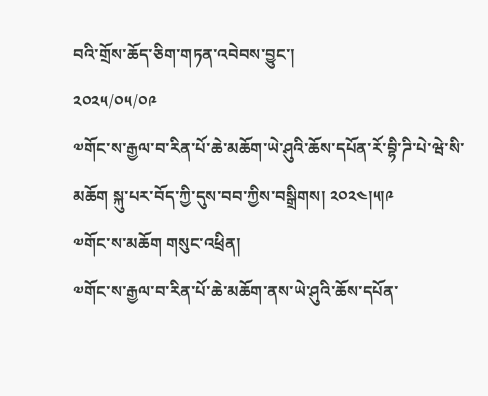བའི་གྲོས་ཆོད་ཅིག་གཏན་འབེབས་བྱུང་།
༢༠༢༥/༠༥/༠༩
༧གོང་ས་རྒྱལ་བ་རིན་པོ་ཆེ་མཆོག་ཡེ་ཤུའི་ཆོས་དཔོན་རོ་བྷི་ཌི་པེ་ཝེ་སི་མཆོག སྐུ་པར་བོད་ཀྱི་དུས་བབ་ཀྱིས་བསྒྲིགས། ༢༠༢༤།༥།༩
༧གོང་ས་མཆོག གསུང་འཕྲིན།
༧གོང་ས་རྒྱལ་བ་རིན་པོ་ཆེ་མཆོག་ནས་ཡེ་ཤུའི་ཆོས་དཔོན་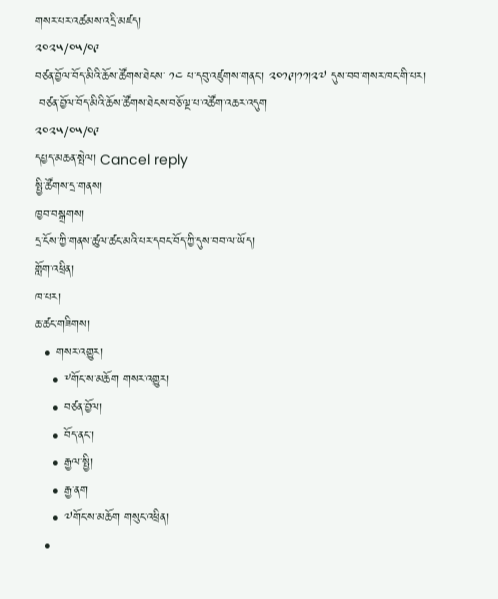གསར་པར་འཚམས་འདྲི་མཛད།
༢༠༢༥/༠༥/༠༩
བཙན་བྱོལ་བོད་མིའི་ཆོས་ཚོགས་ཐེངས་ ༡༤ པ་དབུ་འཛུགས་གནང་། ༢༠༡༩།༡༡།༢༧ དུས་བབ་གསར་ཁང་གི་པར།
 བཙན་བྱོལ་བོད་མིའི་ཆོས་ཚོགས་ཐེངས་བཅོ་ལྔ་པ་འཚོག་འཆར་འདུག
༢༠༢༥/༠༥/༠༩
དཔྱད་མཆན་སྤེལ། Cancel reply
སྤྱི་ཚོགས་དྲ་གནས།
ཁྱབ་བསྒྲགས།
དྲ་ངོས་ཀྱི་གནས་ཚུལ་ཚང་མའི་པར་དབང་བོད་ཀྱི་དུས་བབ་ལ་ཡོད།
གློག་འཕྲིན།
ཁ་པར།
ཆ་ཚང་གཟིགས།
  • གསར་འགྱུར།
    • ༸གོང་ས་མཆོག གསར་འགྱུར།
    • བཙན་བྱོལ།
    • བོད་ནང་།
    • རྒྱལ་སྤྱི།
    • རྒྱ་ནག
    • ༧གོང་ས་མཆོག གསུང་འཕྲིན།
  •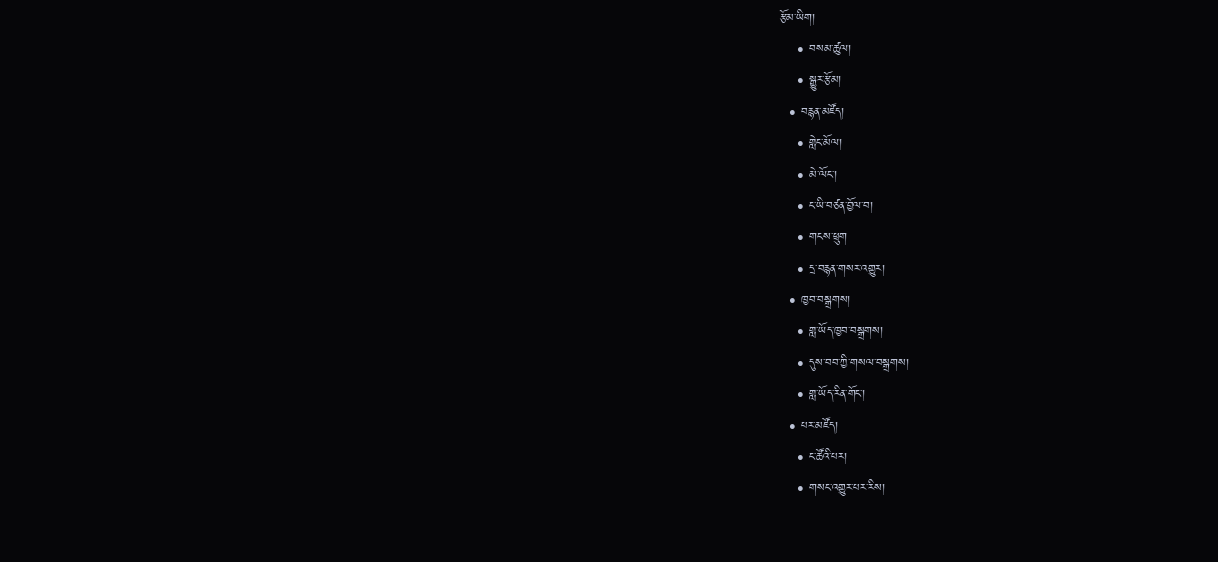རྩོམ་ཡིག།
    • བསམ་ཚུལ།
    • སྒྱུར་རྩོམ།
  • བརྙན་མཛོད།
    • གླེང་མོལ།
    • མེ་ལོང་།
    • ང་ཡི་བཙན་བྱོལ་བ།
    • གངས་ཕྲུག
    • དྲ་བརྙན་གསར་འགྱུར།
  • ཁྱབ་བསྒྲགས།
    • གླ་ཡོད་ཁྱབ་བསྒྲགས།
    • དུས་བབ་ཀྱི་གསལ་བསྒྲགས།
    • གླ་ཡོད་རིན་གོང་།
  • པར་མཛོད།
    • ང་ཚོའི་པར།
    • གསང་འགྱུར་པར་རིས།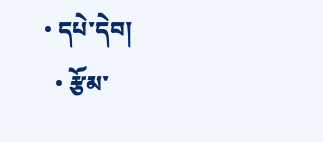• དཔེ་དེབ།
  • རྩོམ་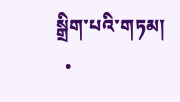སྒྲིག་པའི་གཏམ།
  •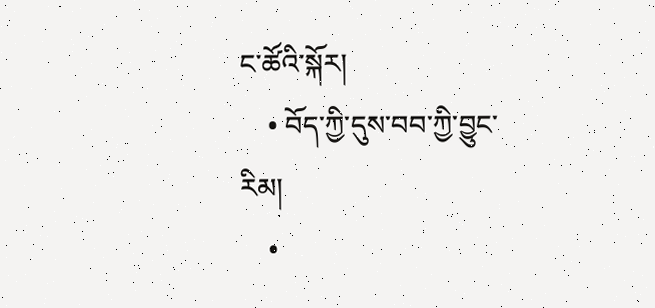ང་ཚོའི་སྐོར།
    • བོད་ཀྱི་དུས་བབ་ཀྱི་བྱུང་རིམ།
    •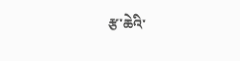རྩ་ཆེའི་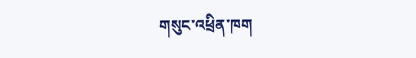གསུང་འཕྲིན་ཁག